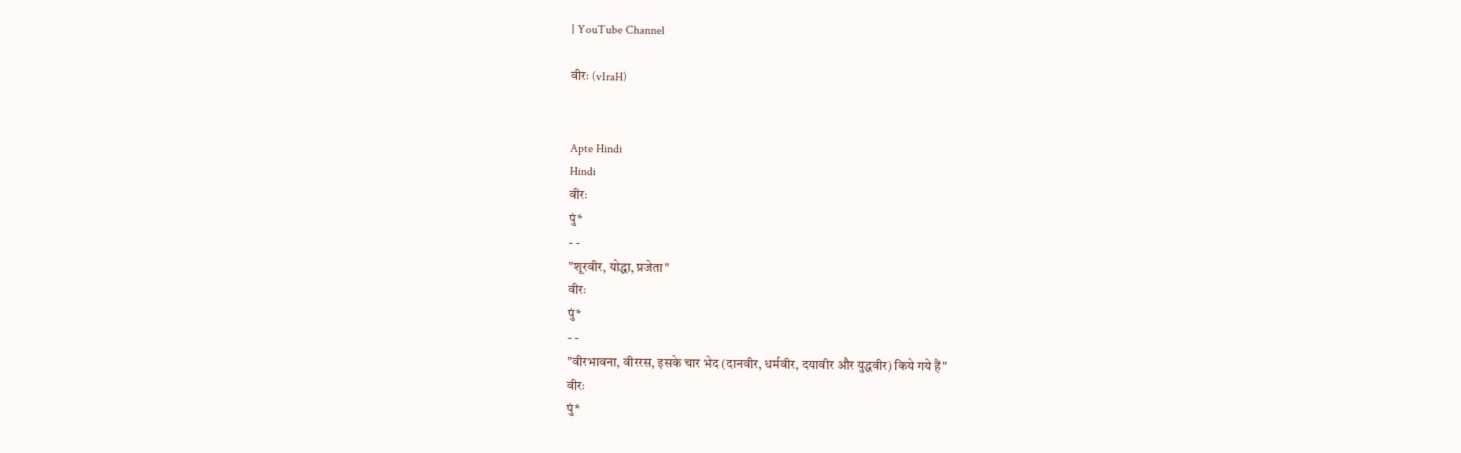| YouTube Channel

वीरः (vIraH)


Apte Hindi
Hindi
वीरः
पुं*
- -
"शूरवीर, योद्धा, प्रजेता"
वीरः
पुं*
- -
"वीरभावना, वीररस, इसके चार भेद (दानवीर, धर्मवीर, दयावीर और युद्धवीर) किये गये हैं"
वीरः
पुं*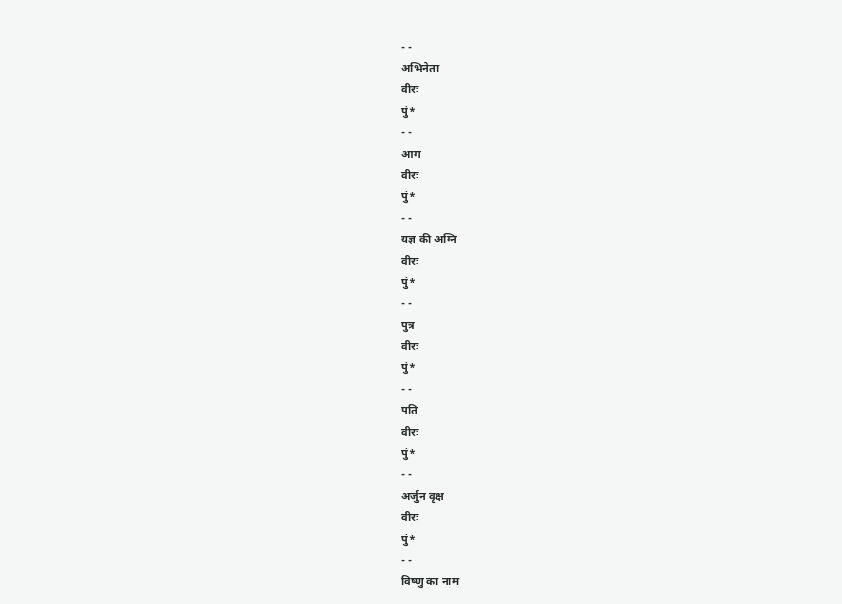- -
अभिनेता
वीरः
पुं*
- -
आग
वीरः
पुं*
- -
यज्ञ की अग्नि
वीरः
पुं*
- -
पुत्र
वीरः
पुं*
- -
पति
वीरः
पुं*
- -
अर्जुन वृक्ष
वीरः
पुं*
- -
विष्णु का नाम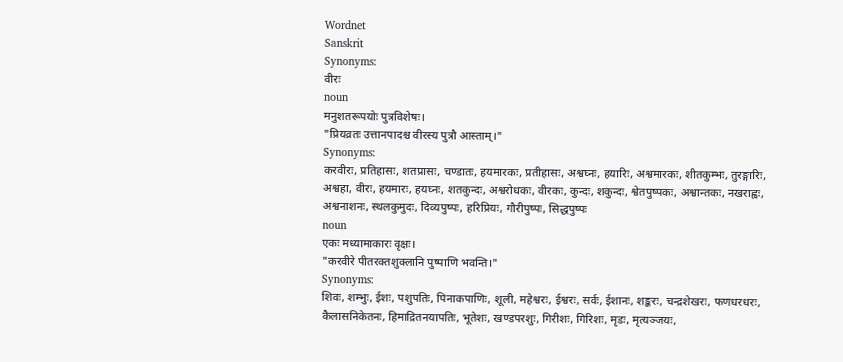Wordnet
Sanskrit
Synonyms:
वीरः
noun
मनुशतरूपयोः पुत्रविशेषः।
"प्रियव्रतः उत्तानपादश्च वीरस्य पुत्रौ आस्ताम्।"
Synonyms:
करवीरः, प्रतिहासः, शतप्रासः, चण्डातः, हयमारकः, प्रतीहासः, अश्वघ्नः, हयारिः, अश्वमारकः, शीतकुम्भः, तुरङ्गारिः, अश्वहा, वीरः, हयमारः, हयघ्नः, शतकुन्दः, अश्वरोधकः, वीरकः, कुन्दः, शकुन्दः, श्वेतपुष्पकः, अश्वान्तकः, नखराह्वः, अश्वनाशनः, स्थलकुमुदः, दिव्यपुष्पः, हरिप्रियः, गौरीपुष्पः, सिद्धपुष्पः
noun
एकः मध्यामाकारः वृक्षः।
"करवीरे पीतरक्तशुक्लानि पुष्पाणि भवन्ति।"
Synonyms:
शिवः, शम्भुः, ईशः, पशुपतिः, पिनाकपाणिः, शूली, महेश्वरः, ईश्वरः, सर्वः, ईशानः, शङ्करः, चन्द्रशेखरः, फणधरधरः, कैलासनिकेतनः, हिमाद्रितनयापतिः, भूतेशः, खण्डपरशुः, गिरीशः, गिरिशः, मृडः, मृत्यञ्जयः,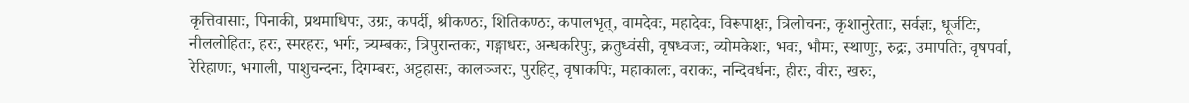कृत्तिवासाः, पिनाकी, प्रथमाधिपः, उग्रः, कपर्दी, श्रीकण्ठः, शितिकण्ठः, कपालभृत्, वामदेवः, महादेवः, विरूपाक्षः, त्रिलोचनः, कृशानुरेताः, सर्वज्ञः, धूर्जटिः, नीललोहितः, हरः, स्मरहरः, भर्गः, त्र्यम्बकः, त्रिपुरान्तकः, गङ्गाधरः, अन्धकरिपुः, क्रतुध्वंसी, वृषध्वजः, व्योमकेशः, भवः, भौमः, स्थाणुः, रुद्रः, उमापतिः, वृषपर्वा, रेरिहाणः, भगाली, पाशुचन्दनः, दिगम्बरः, अट्टहासः, कालञ्जरः, पुरहिट्, वृषाकपिः, महाकालः, वराकः, नन्दिवर्धनः, हीरः, वीरः, खरुः,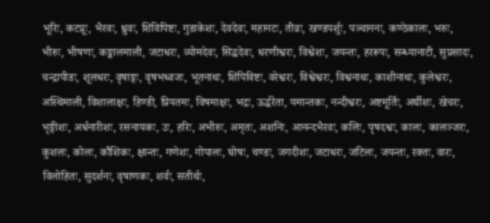भूरिः, कटप्रूः, भैरवः, ध्रुवः, शिविपिष्टः, गुडाकेशः, देवदेवः, महानटः, तीव्रः, खण्डपर्शुः, पञ्चाननः, कण्ठेकालः, भरुः, भीरुः, भीषणः, कङ्कालमाली, जटाधरः, व्योमदेवः, सिद्धदेवः, धरणीश्वरः, विश्वेशः, जयन्तः, हररूपः, सन्ध्यानाटी, सुप्रसादः, चन्द्रापीडः, शूलधरः, वृषाङ्गः, वृषभध्वजः, भूतनाथः, शिपिविष्टः, वरेश्वरः, विश्वेश्वरः, विश्वनाथः, काशीनाथः, कुलेश्वरः, अस्थिमाली, विशालाक्षः, हिण्डी, प्रियतमः, विषमाक्षः, भद्रः, ऊर्द्धरेता, यमान्तकः, नन्दीश्वरः, अष्टमूर्तिः, अर्घीशः, खेचरः, भृङ्गीशः, अर्धनारीशः, रसनायकः, उः, हरिः, अभीरुः, अमृतः, अशनिः, आनन्दभैरवः, कलिः, पृषदश्वः, कालः, कालञ्जरः, कुशलः, कोलः, कौशिकः, क्षान्तः, गणेशः, गोपालः, घोषः, चण्डः, जगदीशः, जटाधरः, जटिलः, जयन्तः, रक्तः, वारः, विलोहितः, सुदर्शनः, वृषाणकः, शर्वः, सतीर्थः,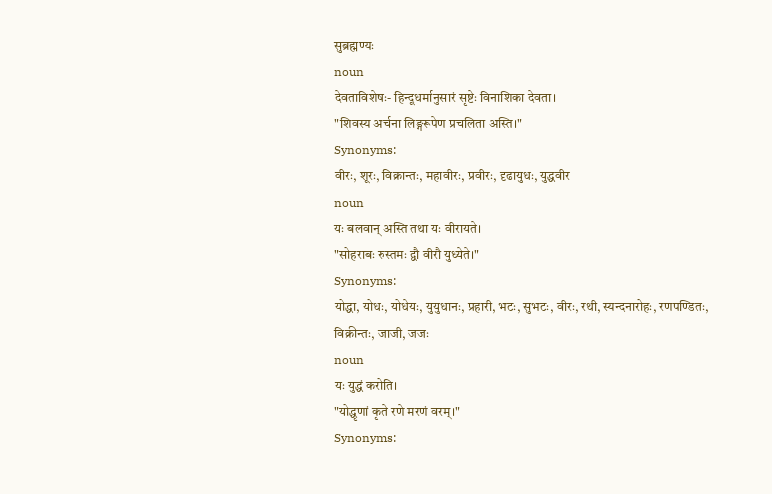सुब्रह्मण्यः
noun
देवताविशेषः- हिन्दूधर्मानुसारं सृष्टेः विनाशिका देवता।
"शिवस्य अर्चना लिङ्गरूपेण प्रचलिता अस्ति।"
Synonyms:
वीरः, शूरः, विक्रान्तः, महावीरः, प्रवीरः, दृढायुधः, युद्धवीर
noun
यः बलवान् अस्ति तथा यः वीरायते।
"सोहराबः रुस्तमः द्वौ वीरौ युध्येते।"
Synonyms:
योद्धा, योधः, योधेयः, युयुधानः, प्रहारी, भटः, सुभटः, वीरः, रथी, स्यन्दनारोहः, रणपण्डितः, विक्रीन्तः, जाजी, जजः
noun
यः युद्धं करोति।
"योद्धृणां कृते रणे मरणं वरम्।"
Synonyms: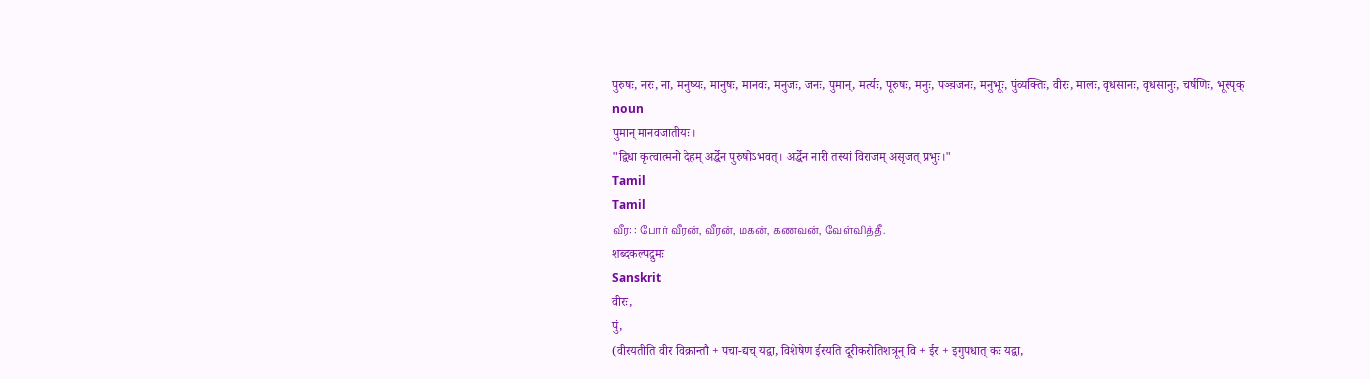पुरुषः, नरः, ना, मनुष्यः, मानुषः, मानवः, मनुजः, जनः, पुमान्, मर्त्यः, पूरुषः, मनुः, पञ्च़जनः, मनुभूः, पुंव्यक्तिः, वीरः, मालः, वृधसानः, वृधसानुः, चर्षणिः, भूस्पृक्
noun
पुमान् मानवजातीयः।
"द्विधा कृत्वात्मनो देहम् अर्द्धेन पुरुषोऽभवत्। अर्द्धेन नारी तस्यां विराजम् असृजत् प्रभुः।"
Tamil
Tamil
வீர: : போர் வீரன், வீரன், மகன், கணவன், வேள்வித்தீ.
शब्दकल्पद्रुमः
Sanskrit
वीरः,
पुं,
(वीरयतीति वीर विक्रान्तौ + पचा-द्यच् यद्वा, विशेषेण ईरयति दूरीकरोतिशत्रून् वि + ईर + इगुपधात् कः यद्वा,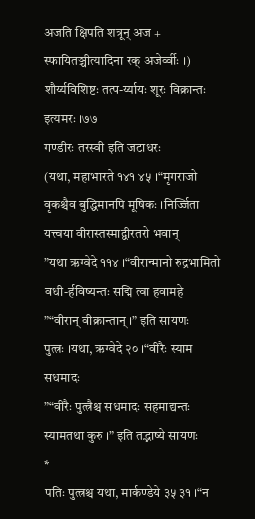अजति क्षिपति शत्रून् अज + स्फायितञ्चीत्यादिना रक् अजेर्व्वीः ।) शौर्य्यविशिष्टः तत्प-र्य्यायः शूरः विक्रान्तः इत्यमरः ।७७
गण्डीरः तरस्वी इति जटाधरः
(यथा, महाभारते १४१ ४५ ।“मृगराजो वृकश्चैव बुद्धिमानपि मूषिकः ।निर्ज्जिता यत्त्वया वीरास्तस्माद्वीरतरो भवान्
”यथा ऋग्वेदे ११४ ।“वीरान्मानो रुद्रभामितो वधी-र्हविष्यन्तः सद्मि त्वा हवामहे
”“वीरान् वीक्रान्तान् ।” इति सायणः
पुत्त्रः ।यथा, ऋग्वेदे २० ।“वीरैः स्याम सधमादः
”“वीरैः पुत्त्रैश्च सधमादः सहमाद्यन्तः स्यामतथा कुरु ।” इति तद्भाष्ये सायणः
*
पतिः पुत्त्रश्च यथा, मार्कण्डेये ३५ ३१ ।“न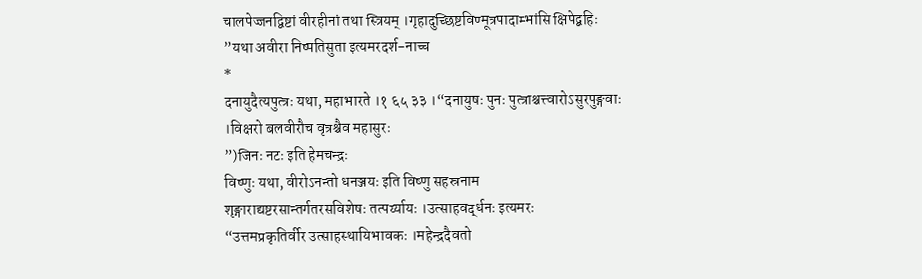चालपेज्जनद्विष्टां वीरहीनां तथा स्त्रियम् ।गृहादुच्छिष्टविण्मूत्रपादाम्भांसि क्षिपेद्बहिः
”यथा अवीरा निष्पतिसुता इत्यमरदर्श-नाच्च
*
दनायुदैत्यपुत्त्रः यथा, महाभारते ।१ ६५ ३३ ।“दनायुषः पुनः पुत्त्राश्चत्त्वारोऽसुरपुङ्गवाः ।विक्षरो बलवीरौच वृत्रश्चैव महासुरः
”)जिनः नटः इति हेमचन्द्रः
विष्णुः यथा, वीरोऽनन्तो धनञ्जयः इति विष्णु सहस्रनाम
शृङ्गाराद्यष्टरसान्तर्गतरसविशेषः तत्पर्य्यायः ।उत्साहवर्द्धनः इत्यमरः
“उत्तमप्रकृतिर्वीर उत्साहस्थायिभावकः ।महेन्द्रदैवतो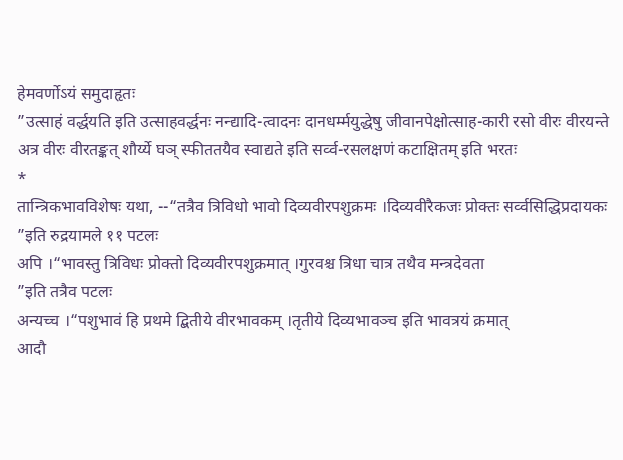हेमवर्णोऽयं समुदाहृतः
”उत्साहं वर्द्धयति इति उत्साहवर्द्धनः नन्द्यादि-त्वादनः दानधर्म्मयुद्धेषु जीवानपेक्षोत्साह-कारी रसो वीरः वीरयन्ते अत्र वीरः वीरतङ्कत् शौर्य्ये घञ् स्फीततयैव स्वाद्यते इति सर्व्व-रसलक्षणं कटाक्षितम् इति भरतः
*
तान्त्रिकभावविशेषः यथा, --“तत्रैव त्रिविधो भावो दिव्यवीरपशुक्रमः ।दिव्यवीरैकजः प्रोक्तः सर्व्वसिद्धिप्रदायकः
”इति रुद्रयामले ११ पटलः
अपि ।“भावस्तु त्रिविधः प्रोक्तो दिव्यवीरपशुक्रमात् ।गुरवश्च त्रिधा चात्र तथैव मन्त्रदेवता
”इति तत्रैव पटलः
अन्यच्च ।“पशुभावं हि प्रथमे द्बितीये वीरभावकम् ।तृतीये दिव्यभावञ्च इति भावत्रयं क्रमात्
आदौ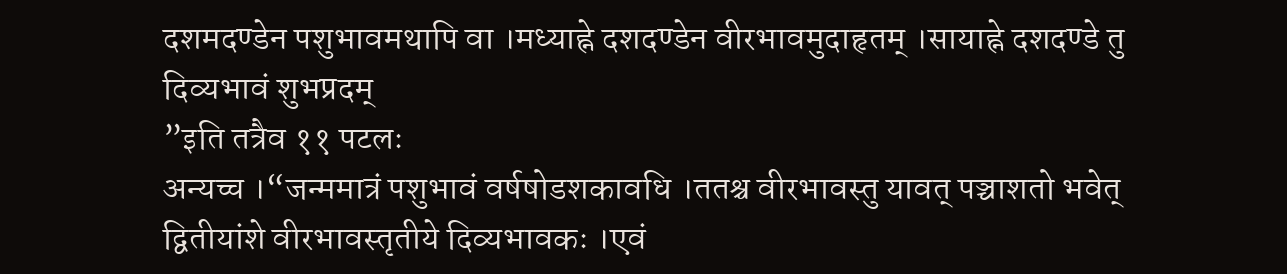दशमदण्डेन पशुभावमथापि वा ।मध्याह्ने दशदण्डेन वीरभावमुदाहृतम् ।सायाह्ने दशदण्डे तु दिव्यभावं शुभप्रदम्
”इति तत्रैव ११ पटलः
अन्यच्च ।“जन्ममात्रं पशुभावं वर्षषोडशकावधि ।ततश्च वीरभावस्तु यावत् पञ्चाशतो भवेत्
द्वितीयांशे वीरभावस्तृतीये दिव्यभावकः ।एवं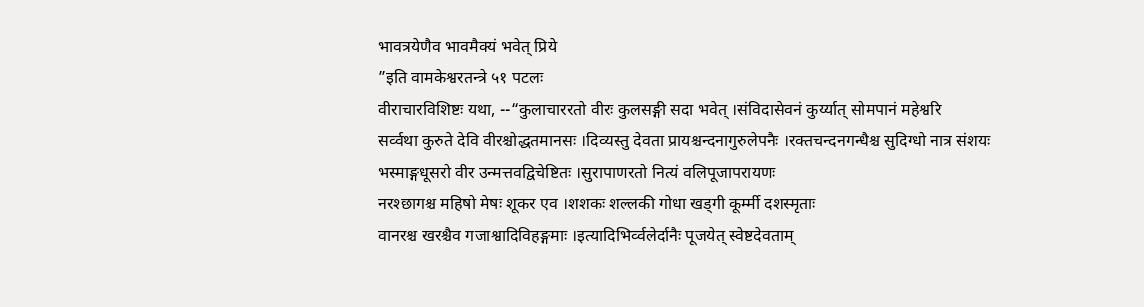भावत्रयेणैव भावमैक्यं भवेत् प्रिये
”इति वामकेश्वरतन्त्रे ५१ पटलः
वीराचारविशिष्टः यथा, --“कुलाचाररतो वीरः कुलसङ्गी सदा भवेत् ।संविदासेवनं कुर्य्यात् सोमपानं महेश्वरि
सर्व्वथा कुरुते देवि वीरश्चोद्धतमानसः ।दिव्यस्तु देवता प्रायश्चन्दनागुरुलेपनैः ।रक्तचन्दनगन्धैश्च सुदिग्धो नात्र संशयः
भस्माङ्गधूसरो वीर उन्मत्तवद्विचेष्टितः ।सुरापाणरतो नित्यं वलिपूजापरायणः
नरश्छागश्च महिषो मेषः शूकर एव ।शशकः शल्लकी गोधा खड्गी कूर्म्मी दशस्मृताः
वानरश्च खरश्चैव गजाश्वादिविहङ्गमाः ।इत्यादिभिर्व्वलेर्दानैः पूजयेत् स्वेष्टदेवताम्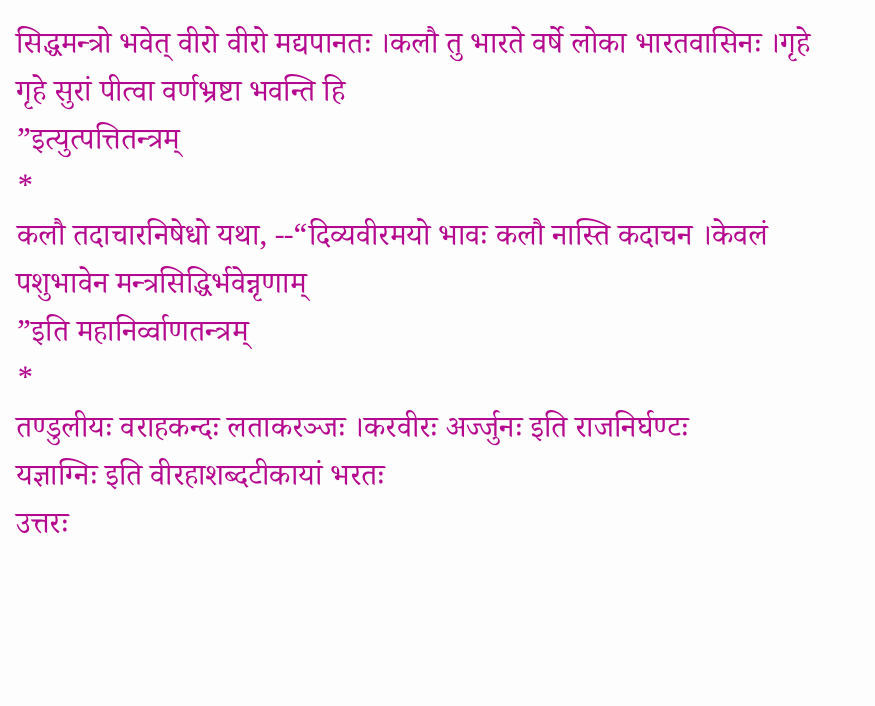सिद्धमन्त्रो भवेत् वीरो वीरो मद्यपानतः ।कलौ तु भारते वर्षे लोका भारतवासिनः ।गृहे गृहे सुरां पीत्वा वर्णभ्रष्टा भवन्ति हि
”इत्युत्पत्तितन्त्रम्
*
कलौ तदाचारनिषेधो यथा, --“दिव्यवीरमयो भावः कलौ नास्ति कदाचन ।केवलं पशुभावेन मन्त्रसिद्धिर्भवेन्नृणाम्
”इति महानिर्व्वाणतन्त्रम्
*
तण्डुलीयः वराहकन्दः लताकरञ्जः ।करवीरः अर्ज्जुनः इति राजनिर्घण्टः
यज्ञाग्निः इति वीरहाशब्दटीकायां भरतः
उत्तरः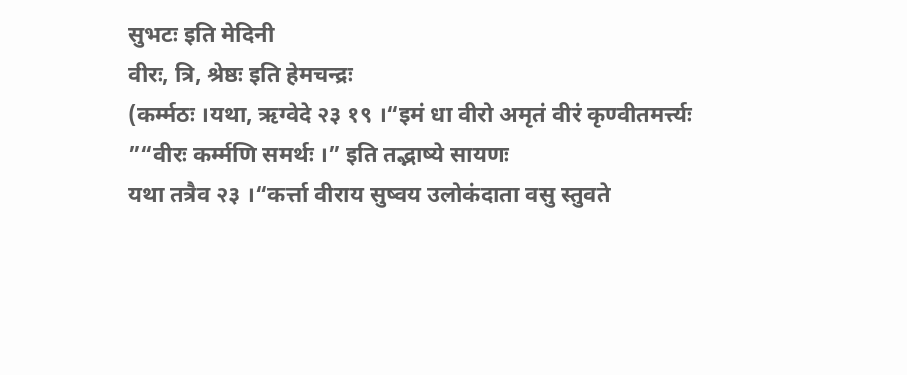सुभटः इति मेदिनी
वीरः, त्रि, श्रेष्ठः इति हेमचन्द्रः
(कर्म्मठः ।यथा, ऋग्वेदे २३ १९ ।“इमं धा वीरो अमृतं वीरं कृण्वीतमर्त्त्यः
”“वीरः कर्म्मणि समर्थः ।” इति तद्भाष्ये सायणः
यथा तत्रैव २३ ।“कर्त्ता वीराय सुष्वय उलोकंदाता वसु स्तुवते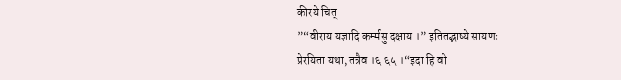कीरये चित्
”“वीराय यज्ञादि कर्म्मसु दक्षाय ।” इतितद्भाष्ये सायणः
प्रेरयिता यथा, तत्रैव ।६ ६५ ।“इदा हि वो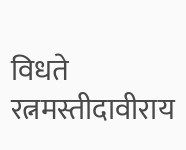विधते रत्नमस्तीदावीराय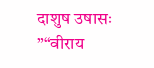दाशुष उषासः
”“वीराय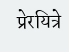प्रेरयित्रे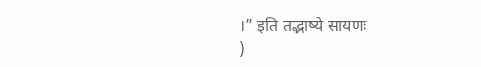।” इति तद्भाष्ये सायणः
)